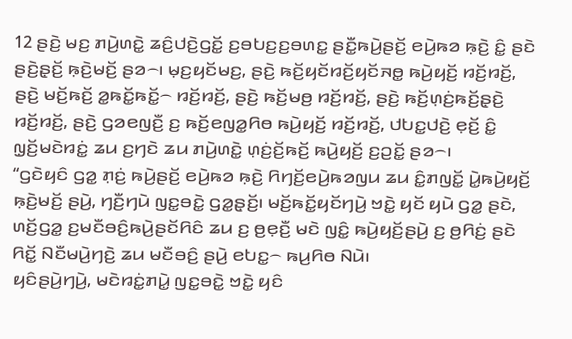12 ꤔꤢꤧ꤬ ꤗꤢ꤬ ꤊꤣꤧ꤬ꤛꤢꤧ꤭ ꤘꤢꤨ꤬ꤓꤢꤧ꤬ꤞꤢꤩ꤭ ꤢ꤬ꤋꤝꤢ꤬ꤢ꤬ꤋꤛꤢ꤭ ꤔꤢꤪ꤭ꤒꤣꤧ꤬ꤔꤢꤩ꤬ ꤕꤣꤧ꤬ꤒꤤ ꤒ꤫ꤢꤧ꤬ ꤢꤨ꤭ ꤔꤢꤧ ꤔꤢꤧ꤬ꤔ꤫ꤢꤩ꤬ ꤒ꤫ꤢꤧ꤬ꤗꤢꤩ꤬ ꤔꤤ꤮꤯ ꤗ꤫ꤢ꤬ꤟꤢꤩꤗꤢ꤬, ꤔꤢꤧ꤬ ꤒꤢꤩ꤬ꤟꤢꤩꤙꤢꤩ꤬ꤟꤢꤩꤏꤥ꤭ ꤒꤣꤧ꤬ꤟꤢꤩ꤬ ꤙꤢꤩ꤬ꤙꤢꤩ꤬, ꤔꤢꤧ꤬ ꤗꤢꤩ꤬ꤒꤢꤩ꤬ ꤤ꤭ꤒꤢꤩ꤭ꤒꤢꤩ꤭꤮ ꤙꤢꤩ꤬ꤙꤢꤩ꤬, ꤔꤢꤧ꤬ ꤒꤢꤩ꤬ꤗꤥ꤬ ꤙꤢꤩ꤬ꤙꤢꤩ꤬, ꤔꤢꤧ꤬ ꤒꤢꤩ꤬ꤛ꤫ꤢꤦ꤬ꤒꤢꤩ꤬ꤔ꤫ꤢꤧ꤬ ꤙꤢꤩ꤬ꤙꤢꤩ꤬, ꤔꤢꤧ꤬ ꤞꤤꤕꤜꤢꤪ꤬ ꤢ꤬ ꤒꤢꤩ꤬ꤕꤜꤤ꤭ꤖꤥ ꤒꤣꤧ꤬ꤟꤢꤩ꤬ ꤙꤢꤩ꤬ꤙꤢꤩ꤬, ꤓꤝꤢ꤭ꤓꤢꤧ꤬ ꤕ꤫ꤢꤩ꤬ ꤢꤨ꤭ ꤜ꤫ꤢꤩ꤬ꤗꤢꤧꤙꤢꤦ꤭ ꤘꤣ ꤢ꤬ꤚꤢꤧ ꤘꤣ ꤊꤣꤧ꤬ꤛꤢꤧ꤭ ꤛ꤫ꤢꤦ꤬ꤢꤩ꤬ꤒꤢꤩ꤬ ꤒꤣꤧ꤬ꤟꤢꤩ꤬ ꤢ꤬ꤑꤢꤩ꤭ ꤔꤤ꤮꤯
“ꤞꤢꤧꤟꤢꤨ ꤞꤤ꤭ ꤊ꤫ꤢꤦ꤬ ꤒꤣꤧ꤬ꤔꤢꤩ꤬ ꤕꤣꤧ꤬ꤒꤤ ꤒ꤫ꤢꤧ꤬ ꤖꤚꤢꤩ꤬ꤕꤣꤧ꤬ꤒꤤꤜꤣ ꤘꤣ ꤢꤨ꤭ꤊꤜꤢꤩ꤭ ꤣꤧ꤭ꤒꤣꤧ꤬ꤟꤢꤩ꤬ ꤒ꤫ꤢꤧ꤬ꤗꤢꤩ꤬ ꤔꤣꤧ꤬, ꤚꤢꤪ꤬ꤚꤣꤧ ꤜꤢ꤭ꤋꤢꤧ꤭ ꤞꤤ꤭ꤔ꤫ꤢꤩ꤬꤯ ꤗꤢꤩ꤬ꤒꤢꤩ꤭ꤟꤢꤩꤚꤣꤧ꤬ ꤠꤢꤧ꤭ ꤟꤢꤩ ꤟꤣꤧ ꤞꤤ꤭ ꤔꤢꤧ, ꤛꤢꤩ꤬ꤞꤤ꤭ ꤢ꤬ꤗꤢꤪꤋꤢꤨ꤬ꤒꤣꤧ꤬ꤔꤢꤩꤖꤢꤨ ꤘꤣ ꤢ꤬ ꤥ꤬ꤕ꤫ꤢꤪ꤬ ꤗꤢꤧ ꤜꤢꤨ꤭ ꤒꤣꤧ꤬ꤟꤢꤩ꤬ꤔꤣꤧ꤬ ꤢ꤬ ꤥ꤬ꤖꤢꤦ꤬ ꤔꤢꤧ ꤖꤢꤩ꤭ ꤡꤢꤪꤗꤣꤧ꤬ꤚꤢꤧ꤬ ꤘꤣ ꤗꤢꤪꤋꤢꤨ꤬ ꤔꤣꤧ꤬ ꤕꤝꤢ꤭꤮ ꤒꤣ꤬ꤖꤥ ꤡꤣꤧ꤯
ꤟꤢꤨꤔꤣꤧ꤬ꤚꤣꤧ꤬, ꤗꤢꤧꤙꤢꤦ꤭ꤊꤣꤧ꤭ ꤜꤢ꤭ꤋꤢꤧ꤭ ꤠꤢꤧ꤭ ꤟꤢꤨ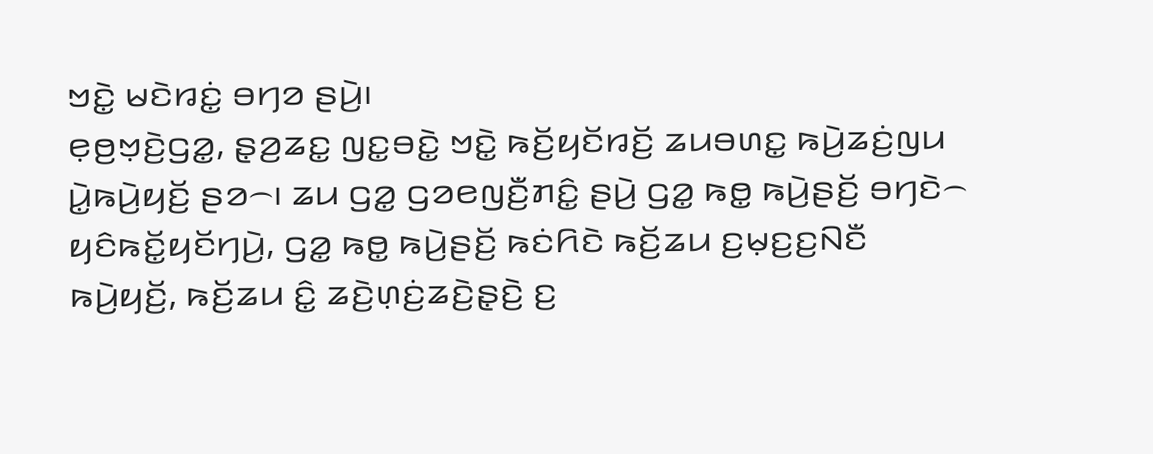ꤠꤢꤧ꤭ ꤗꤢꤧꤙꤢꤦ꤭ ꤋꤚꤤ ꤔꤣꤧ꤬꤯
ꤕ꤫ꤥ꤬ꤠ꤫ꤢꤧ꤬ꤞꤤ꤭, ꤔ꤫ꤤ꤬ꤘꤢ꤭ ꤜꤢ꤭ꤋꤢꤧ꤭ ꤠꤢꤧ꤭ ꤒꤢꤩ꤬ꤟꤢꤩꤙꤢꤩ꤬ ꤘꤣꤋꤛꤢ꤭ ꤒꤣꤧ꤬ꤘꤢꤦ꤬ꤜꤣ ꤣꤧ꤭ꤒꤣꤧ꤬ꤟꤢꤩ꤬ ꤔꤤ꤮꤯ ꤘꤣ ꤞꤤ꤭ ꤞꤤꤕꤜꤢꤪ꤬ꤊꤢꤨ꤭ ꤔꤣꤧ꤬ ꤞꤤ꤭ ꤒꤥ꤭ ꤒꤣꤧ꤬ꤔꤢꤩ꤬ ꤋꤚꤢꤧ꤮ ꤟꤢꤨꤒꤢꤩ꤭ꤟꤢꤩꤚꤣꤧ꤬, ꤞꤤ꤭ ꤒꤥ꤭ ꤒꤣꤧ꤬ꤔꤢꤩ꤬ ꤒꤢꤦꤖꤢꤧ ꤒꤢꤩ꤬ꤘꤣ ꤢ꤬ꤗ꤫ꤢ꤬ꤢ꤬ꤡꤢꤪ ꤒꤣꤧ꤬ꤟꤢꤩ꤬, ꤒꤢꤩ꤬ꤘꤣ ꤢꤨ꤭ ꤘꤢꤧ꤬ꤛ꤫ꤢꤦ꤬ꤘꤢꤧ꤬ꤔ꤫ꤢꤧ꤬ ꤢ꤬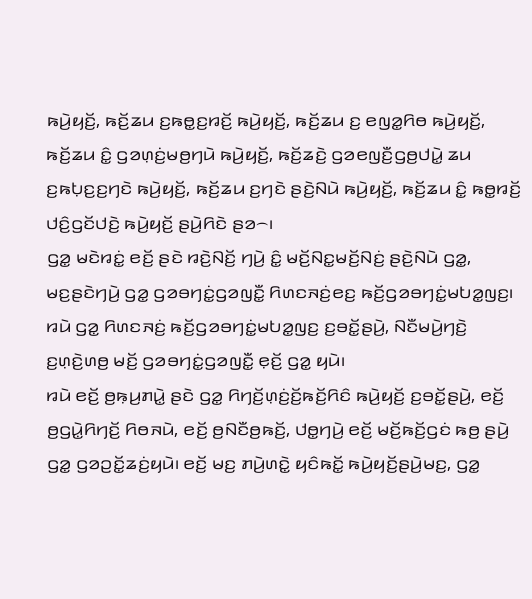ꤒꤣꤧ꤬ꤟꤢꤩ꤬, ꤒꤢꤩ꤬ꤘꤣ ꤢ꤬ꤒꤥ꤭ꤢ꤬ꤙꤢꤩ꤬ ꤒꤣꤧ꤬ꤟꤢꤩ꤬, ꤒꤢꤩ꤬ꤘꤣ ꤢ꤬ ꤕꤜꤤ꤭ꤖꤥ ꤒꤣꤧ꤬ꤟꤢꤩ꤬, ꤒꤢꤩ꤬ꤘꤣ ꤢꤨ꤭ ꤞꤤꤛ꤫ꤢꤦ꤬ꤗꤥ꤬ꤚꤣꤧ ꤒꤣꤧ꤬ꤟꤢꤩ꤬, ꤒꤢꤩ꤬ꤘꤢꤧ꤬ ꤞꤤꤕꤜꤢꤪ꤬ꤞꤥ꤬ꤓꤣꤧ꤭ ꤘꤣ ꤢ꤬ꤒꤝ꤫ꤢ꤬ꤢ꤬ꤚꤢꤧ ꤒꤣꤧ꤬ꤟꤢꤩ꤬, ꤒꤢꤩ꤬ꤘꤣ ꤢ꤬ꤚꤢꤧ ꤔꤢꤧ꤬ꤡꤣꤧ ꤒꤣꤧ꤬ꤟꤢꤩ꤬, ꤒꤢꤩ꤬ꤘꤣ ꤢꤨ꤭ ꤒꤥ꤭ꤙꤢꤩ꤬ ꤓꤢꤨ꤬ꤞꤢꤩꤓꤢꤧ꤬ ꤒꤣꤧ꤬ꤟꤢꤩ꤬ ꤔꤣꤧ꤬ꤖꤢꤧ ꤔꤤ꤮꤯
ꤞꤤ꤭ ꤗꤢꤧꤙꤢꤦ꤭ ꤕꤢꤩ꤬ ꤔꤢꤧ ꤙꤢꤧ꤬ꤡꤢꤩ꤬ ꤚꤣꤧ꤬ ꤢꤨ꤭ ꤗꤢꤩ꤬ꤡꤢ꤭ꤗꤢꤩ꤬ꤡꤢꤦ꤬ ꤔꤢꤧ꤬ꤡꤣꤧ ꤞꤤ꤭, ꤗꤢ꤬ꤔꤢꤧꤚꤣꤧ꤬ ꤞꤤ꤭ ꤞꤤꤋꤚꤢꤦ꤭ꤞꤤꤜꤢꤪ꤭ ꤖꤛꤢꤏꤢꤦ꤬ꤕꤢ꤬ ꤒꤢꤩ꤬ꤞꤤꤋꤚꤢꤦ꤭ꤗꤝꤤ꤭ꤜꤢ꤬꤯ ꤙꤣꤧ ꤞꤤ꤭ ꤖꤛꤢꤏꤢꤦ꤬ ꤒꤢꤩ꤬ꤞꤤꤋꤚꤢꤦ꤭ꤗꤝꤤ꤭ꤜꤢ꤬ ꤢ꤬ꤋꤢꤩ꤭ꤔꤣꤧ꤬, ꤡꤢꤪꤗꤣꤧ꤬ꤚꤢꤧ꤬ ꤢ꤬ꤛ꤫ꤢꤧ꤬ꤛꤥ꤬ ꤗꤢꤩ꤬ ꤞꤤꤋꤚꤢꤦ꤭ꤞꤤꤜꤢꤪ꤭ ꤕ꤫ꤢꤩ꤬ ꤞꤤ꤭ ꤟꤣꤧ꤯
ꤙꤣꤧ ꤕꤢꤩ꤬ ꤥ꤬ꤒ꤫ꤣ꤬ꤊꤣꤧ꤭ ꤔꤢꤧ ꤞꤤ꤭ ꤖꤚꤢꤩ꤬ꤛ꤫ꤢꤦ꤬ꤢꤩ꤬ꤒꤢꤩ꤬ꤖꤢꤨ ꤒꤣꤧ꤬ꤟꤢꤩ꤬ ꤢ꤬ꤋꤢꤩ꤭ꤔꤣꤧ꤬, ꤕꤢꤩ꤬ ꤥ꤬ꤞꤣꤧ꤭ꤖꤚꤢꤩ꤬ ꤖꤥꤏꤣꤧ, ꤕꤢꤩ꤬ ꤥ꤬ꤡꤢꤪꤥ꤬ꤒꤢꤩ꤬, ꤓꤥ꤭ꤚꤣꤧ꤬ ꤕꤢꤩ꤬ ꤗꤢꤩ꤬ꤒꤢꤩ꤬ꤞꤢꤦ ꤒꤥ꤬ ꤔꤣꤧ꤬ ꤞꤤ꤭ ꤞꤤꤑꤢꤩ꤭ꤘꤢꤦ꤬ꤟꤣꤧ꤯ ꤕꤢꤩ꤬ ꤗꤢ꤬ ꤊꤣꤧ꤬ꤛꤢꤧ꤭ ꤟꤢꤨꤒꤢꤩ꤭ ꤒꤣꤧ꤬ꤟꤢꤩ꤬ꤔꤣꤧ꤬ꤗꤢ꤬, ꤞꤤ꤭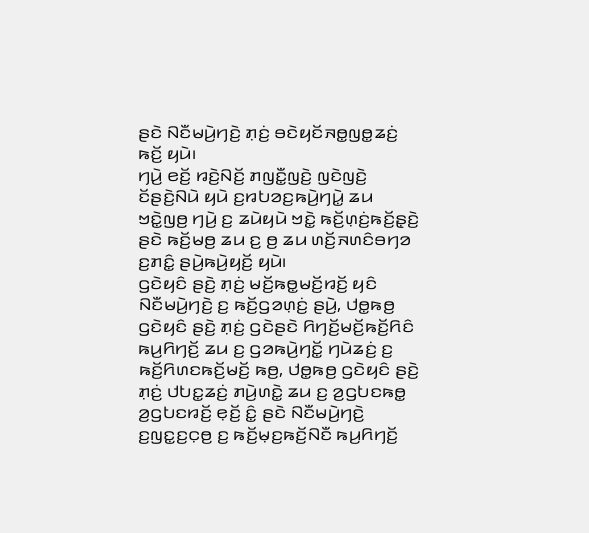ꤔꤢꤧ ꤡꤢꤪꤗꤣꤧ꤬ꤚꤢꤧ꤬ ꤊ꤫ꤢꤦ꤬ ꤋꤢꤧꤟꤢꤩꤏꤥ꤭ꤜꤥ꤭ꤘꤢꤦ꤬ ꤒꤢꤩ꤬ ꤟꤣꤧ꤯
ꤚꤣꤧ꤬ ꤕꤢꤩ꤬ ꤙꤢꤧ꤬ꤡꤢꤩ꤬ ꤊꤜꤢꤪ꤭ꤜꤢꤧ꤬ ꤜꤢꤧꤜꤢꤧ꤬ ꤢꤩꤔꤢꤧ꤬ꤡꤣꤧ ꤟꤣꤧ ꤢ꤬ꤙꤝꤤꤢ꤬ꤒꤣꤧ꤬ꤚꤣꤧ꤭ ꤘꤣ ꤠꤢꤧ꤭ꤜꤥ꤬ ꤚꤣꤧ꤬ ꤢ꤬ ꤘꤣꤧꤟꤣꤧ ꤠꤢꤧ꤭ ꤒꤢꤩ꤬ꤛ꤫ꤢꤦ꤬ꤒꤢꤩ꤬ꤔ꤫ꤢꤧ꤬ ꤔꤢꤧ ꤒꤢꤩ꤬ꤗꤥ꤬ ꤘꤣ ꤢ꤬ ꤥ꤬ ꤘꤣ ꤛꤢꤩ꤬ꤏꤛꤢꤨꤋꤚꤤ ꤢ꤬ꤊꤢꤨ꤭ ꤔꤣꤧ꤬ꤒꤣꤧ꤬ꤟꤢꤩ꤬ ꤟꤣꤧ꤯
ꤞꤢꤧꤟꤢꤨ ꤔꤢꤧ꤬ ꤊ꤫ꤢꤦ꤬ ꤗꤢꤩ꤬ꤒꤥ꤭ꤗꤢꤩ꤬ꤙꤢꤩ꤬ ꤟꤢꤨ ꤡꤢꤪꤗꤣꤧ꤬ꤚꤢꤧ꤬ ꤢ꤬ ꤒꤢꤩ꤬ꤞꤤꤛ꤫ꤢꤦ꤬ ꤔꤣꤧ꤬, ꤓꤥ꤭ꤒꤥ꤬ ꤞꤢꤧꤟꤢꤨ ꤔꤢꤧ꤬ ꤊ꤫ꤢꤦ꤬ ꤞꤢꤧꤔꤢꤧ ꤖꤚꤢꤩ꤬ꤗꤢꤩ꤬ꤒꤢꤩ꤬ꤖꤢꤨ ꤒꤣ꤬ꤖꤚꤢꤩ꤬ ꤘꤣ ꤢ꤬ ꤞꤤꤒꤣꤧ꤬ꤚꤢꤩ꤭ ꤚꤣꤧꤘꤢꤦ꤬ ꤢ꤬ ꤒꤢꤩ꤬ꤖꤛꤢꤒꤢꤩ꤬ꤗꤢꤩ꤬ ꤒꤥ꤬, ꤓꤥ꤭ꤒꤥ꤬ ꤞꤢꤧꤟꤢꤨ ꤔꤢꤧ꤬ ꤊ꤫ꤢꤦ꤬ ꤓꤝꤢ꤭ꤘꤢꤦ꤬ ꤊꤣꤧ꤬ꤛꤢꤧ꤭ ꤘꤣ ꤢ꤬ ꤤ꤬ꤞꤝꤢꤒꤥ꤭ ꤤ꤬ꤞꤝꤢꤙꤢꤩ꤬ ꤕ꤫ꤢꤩ꤬ ꤢꤨ꤭ ꤔꤢꤧ ꤡꤢꤪꤗꤣꤧ꤬ꤚꤢꤧ꤬ ꤢ꤬ꤜꤢ꤭ꤢ꤬ꤍ꤫ꤥ꤬ ꤢ꤬ ꤒꤢꤩ꤬ꤗ꤫ꤢ꤬ꤒꤢꤩ꤬ꤡꤢꤪ ꤒꤣ꤬ꤖꤚꤢꤩ꤬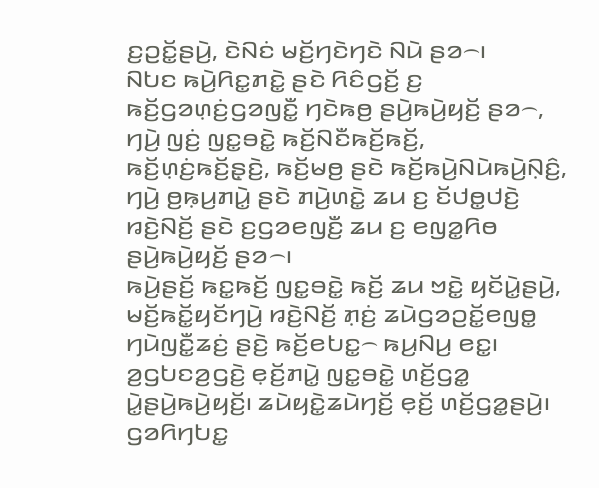ꤢ꤬ꤑꤢꤩ꤭ꤔꤣꤧ꤬, ꤢꤧꤡꤢꤦ ꤗꤢꤩ꤬ꤚꤢꤧꤚꤢꤧ ꤡꤣꤧ ꤔꤤ꤮꤯
ꤡꤝꤢ ꤒꤣꤧ꤬ꤖꤢ꤭ꤊꤢꤧ꤭ ꤔꤢꤧ ꤖꤢꤨꤞꤢꤩ꤬ ꤢ꤬ ꤒꤢꤩ꤬ꤞꤤꤛ꤫ꤢꤦ꤬ꤞꤤꤜꤢꤪ꤭ ꤚꤢꤧꤒꤥ꤬ ꤔꤣꤧ꤬ꤒꤣꤧ꤬ꤟꤢꤩ꤬ ꤔꤤ꤮, ꤚꤣꤧ꤬ ꤜꤢꤦ꤬ ꤜꤢ꤭ꤋꤢꤧ꤭ ꤒꤢꤩ꤬ꤡꤢꤪꤒꤢꤩ꤬ꤒꤢꤩ꤬, ꤒꤢꤩ꤬ꤛ꤫ꤢꤦ꤬ꤒꤢꤩ꤬ꤔ꤫ꤢꤧ꤬, ꤒꤢꤩ꤬ꤗꤥ꤬ ꤔꤢꤧ ꤒꤢꤩ꤬ꤒꤣꤧ꤬ꤡꤣꤧꤒꤣꤧ꤬ꤡ꤫ꤢꤨ꤬, ꤚꤣꤧ꤬ ꤥ꤬ꤒ꤫ꤣ꤬ꤊꤣꤧ꤭ ꤔꤢꤧ ꤊꤣꤧ꤬ꤛꤢꤧ꤭ ꤘꤣ ꤢ꤬ ꤢꤩꤓꤥ꤭ꤓꤢꤧ꤬ ꤙꤢꤧ꤬ꤡꤢꤩ꤬ ꤔꤢꤧ ꤢ꤬ꤞꤤꤕꤜꤢꤪ꤬ ꤘꤣ ꤢ꤬ ꤕꤜꤤ꤭ꤖꤥ ꤔꤣꤧ꤬ꤒꤣꤧ꤬ꤟꤢꤩ꤬ ꤔꤤ꤮꤯
ꤒꤣꤧ꤬ꤔꤢꤩ꤬ ꤒꤢ꤭ꤒꤢꤩ꤬ ꤜꤢ꤭ꤋꤢꤧ꤭ ꤒꤢꤩ꤬ ꤘꤣ ꤠꤢꤧ꤭ ꤟꤢꤩꤣꤧ꤭ꤔꤣꤧ꤬, ꤗꤢꤩ꤬ꤒꤢꤩ꤭ꤟꤢꤩꤚꤣꤧ꤬ ꤙꤢꤧ꤬ꤡꤢꤩ꤬ ꤊ꤫ꤢꤦ꤬ ꤘꤣꤧꤞꤤꤑꤢꤩ꤭ꤕꤜꤥ꤭ ꤚꤣꤧꤜꤢꤪ꤭ꤘꤢꤦ꤬ ꤔꤢꤧ꤬ ꤒꤢꤩ꤬ꤕꤝꤢ꤭꤮ ꤒꤣ꤬ꤡꤣ꤬ ꤕꤢ꤭꤯
ꤤ꤬ꤞꤝꤢꤤ꤬ꤞꤢꤧ꤬ ꤕ꤫ꤢꤩ꤬ꤊꤣꤧ꤭ ꤜꤢ꤭ꤋꤢꤧ꤭ ꤛꤢꤩ꤬ꤞꤤ꤭ ꤣꤧ꤭ꤔꤣꤧ꤬ꤒꤣꤧ꤬ꤟꤢꤩ꤬꤯ ꤘꤣꤧꤟꤢꤧ꤭ꤘꤣꤧꤚꤢꤩ꤬ ꤕ꤫ꤢꤩ꤬ ꤛꤢꤩ꤬ꤞꤤ꤭ꤔꤣꤧ꤬꤯ ꤞꤤꤖꤚꤝꤢ꤭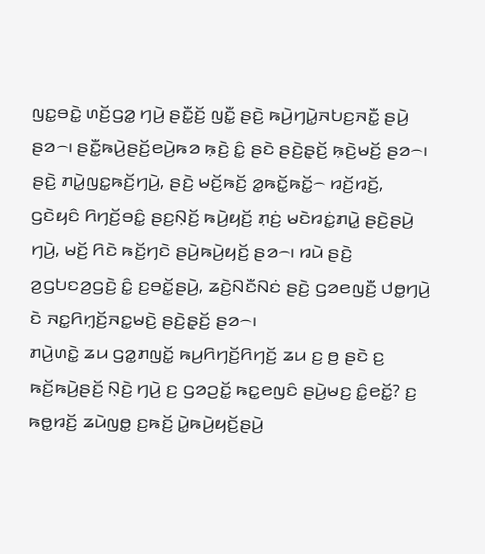ꤜꤢ꤭ꤋꤢꤧ꤭ ꤛꤢꤩ꤬ꤞꤤ꤭ ꤚꤣꤧ꤬ ꤔꤢꤪ꤭ꤢꤩ꤬ ꤜꤢꤪ꤭ ꤔꤢꤧ꤬ ꤒꤣꤧ꤬ꤚꤣꤧ꤭ꤏꤝꤢ꤬ꤏꤢꤪ꤭ ꤔꤣꤧ꤬ ꤔꤤ꤮꤯ ꤔꤢꤪ꤭ꤒꤣꤧ꤬ꤔꤢꤩ꤬ꤕꤣꤧ꤬ꤒꤤ ꤒ꤫ꤢꤧ꤬ ꤢꤨ꤭ ꤔꤢꤧ ꤔꤢꤧ꤬ꤔ꤫ꤢꤩ꤬ ꤒ꤫ꤢꤧ꤬ꤗꤢꤩ꤬ ꤔꤤ꤮꤯
ꤔꤢꤧ꤬ ꤊꤣꤧ꤭ꤜꤢ꤭ꤒꤢꤩ꤬ꤚꤣꤧ꤬, ꤔꤢꤧ꤬ ꤗꤢꤩ꤬ꤒꤢꤩ꤬ ꤤ꤭ꤒꤢꤩ꤭ꤒꤢꤩ꤭꤮ ꤙꤢꤩ꤬ꤙꤢꤩ꤬, ꤞꤢꤧꤟꤢꤨ ꤖꤚꤢꤩ꤬ꤋꤢꤨ꤭ ꤔꤢ꤬ꤡ꤫ꤢꤩ꤬ ꤒꤣꤧ꤬ꤟꤢꤩ꤬ ꤊ꤫ꤢꤦ꤬ ꤗꤢꤧꤙꤢꤦ꤭ꤊꤣꤧ꤭ ꤔꤢꤧ꤬ꤔꤣꤧ꤬ ꤚꤣꤧ꤬, ꤗꤢꤩ꤬ ꤖꤢꤧ ꤒꤢꤩ꤬ꤚꤢꤧ ꤔꤣꤧ꤬ꤒꤣꤧ꤬ꤟꤢꤩ꤬ ꤔꤤ꤮꤯ ꤙꤣꤧ ꤔꤢꤧ꤬ ꤤ꤬ꤞꤝꤢꤤ꤬ꤞꤢꤧ꤬ ꤢꤨ꤭ ꤢ꤬ꤋꤢꤩ꤭ꤔꤣꤧ꤬, ꤘꤢꤧ꤬ꤡꤢꤪꤡꤢꤦ ꤔꤢꤧ꤬ ꤞꤤꤕꤜꤢꤪ꤬ ꤓꤥ꤭ꤚꤣꤧ꤬ ꤢꤧ ꤏꤢ꤭ꤖꤚ꤫ꤢꤩ꤬ꤏꤢ꤭ꤗꤢꤧ꤬ ꤔꤢꤧ꤬ꤔ꤫ꤢꤩ꤬ ꤔꤤ꤮꤯
ꤊꤣꤧ꤬ꤛꤢꤧ꤭ ꤘꤣ ꤞꤤ꤭ꤊꤜꤢꤩ꤭ ꤒꤣ꤬ꤖꤚꤢꤩ꤬ꤖꤚꤢꤩ꤬ ꤘꤣ ꤢ꤬ ꤥ꤬ ꤔꤢꤧ ꤢ꤬ ꤒꤢꤩ꤬ꤒꤣꤧ꤬ꤔꤢꤩ꤬ ꤡ꤫ꤢꤧ꤬ ꤚꤣꤧ꤬ ꤢ꤬ ꤞꤤꤑꤢꤩ꤭ ꤒꤢ꤭ꤕꤜꤢꤨ ꤔꤣꤧ꤬ꤗꤢ꤬ ꤢꤨ꤭ꤕꤢꤩ꤭? ꤢ꤬ ꤒꤥ꤭ꤙꤢꤩ꤬ ꤘꤣꤧꤜꤥ꤭ ꤢ꤬ꤒꤢꤩ꤬ ꤣꤧ꤭ꤒꤣꤧ꤬ꤟꤢꤩ꤬ꤔꤣꤧ꤬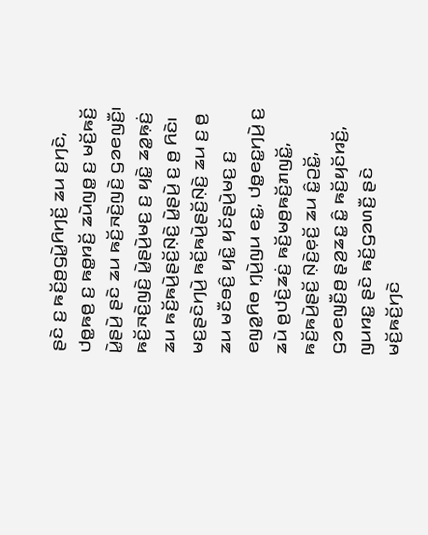ꤔꤢꤧ ꤢ꤬ ꤒꤢꤩ꤬ꤥ꤬ꤞꤣꤧ꤭ꤖꤚꤢꤩ꤬ ꤘꤣ ꤢ꤬ꤚꤢꤧ, ꤓꤥ꤭ꤒꤥ꤬ ꤢ꤬ ꤒꤥ꤭ꤙꤢꤩ꤬ ꤘꤣꤧꤜꤥ꤭ ꤢ꤬ ꤗꤢꤩ꤬ꤒꤢꤩ꤬ ꤣꤧ꤭ꤔꤣꤧ꤬ ꤔꤢꤧ ꤘꤣ ꤒꤢꤩ꤬ꤏꤢꤧ꤬ꤜꤢꤧ꤬ ꤞꤤꤕꤜꤢꤪ꤬꤯ ꤒꤢꤩ꤬ꤏꤢꤧ꤬ꤜꤢꤧ꤬ ꤣꤧ꤭ꤔꤣꤧ꤬ꤗꤢ꤬ ꤢ꤬ ꤟꤢꤧ꤭ ꤘꤤ꤭ꤒ꤫ꤢꤦ꤬ ꤘꤣ ꤒꤢꤩ꤬ꤒꤣꤧ꤬ꤔꤢꤩ꤬ꤡ꤫ꤢꤧ꤬ ꤣꤧ꤭ꤔꤣꤧ꤬ ꤢ꤬ ꤥ꤬ ꤖꤢꤧ꤯
ꤗꤢ꤬ꤔꤢꤧꤚꤣꤧ꤬ ꤒꤢꤩ꤬ꤒꤣꤧ꤬ꤔꤢꤩ꤬ꤡ꤫ꤢꤧ꤬ ꤘꤣ ꤢ꤬ ꤥ꤬ ꤘꤣ ꤗꤢꤪꤋꤢꤨ꤬ ꤟꤢꤧ꤭ ꤟꤢꤩꤔꤣꤧ꤬ꤗꤢ꤬ ꤢ꤬ ꤕꤜꤤ꤭ꤖꤥ ꤚ꤫ꤣꤧ꤬ꤜꤣ ꤕꤢ꤭, ꤓꤥ꤭ꤕꤢ꤭ꤚꤣꤧ꤬ ꤢ꤬ ꤘꤣꤧ ꤥ꤬ꤓꤢꤧ꤬ꤘꤢꤦ꤬ ꤒꤢꤩ꤬ꤗꤥ꤬ꤒꤢꤩ꤬ꤊꤜꤢꤩ꤭, ꤒꤢꤩ꤬ꤒꤣꤧ꤬ꤔꤢꤩ꤬ ꤡ꤫ꤢꤧ꤬ꤕ꤫ꤢꤩ꤬ ꤘꤣ ꤢꤨ꤭ꤑꤢꤩ꤭, ꤞꤤꤕꤜꤢꤪ꤬ꤥ꤬ ꤔ꤫ꤤ꤬ꤘꤢ꤭ ꤢꤨ꤭ ꤒꤢꤩ꤬ꤟꤢꤩꤙꤢꤩ꤬, ꤜꤣꤙꤢ꤭ ꤔꤢꤧ ꤒꤢꤩ꤬ꤞꤤꤛꤢꤪ꤬ ꤔꤢꤧ ꤗꤢꤩ꤬ꤒꤢꤩ꤬ꤚꤢꤧ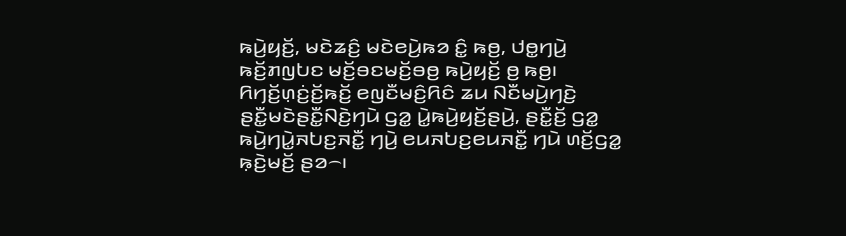ꤒꤣꤧ꤬ꤟꤢꤩ꤬, ꤗꤢꤧꤘꤢꤨ꤬ ꤗꤢꤧꤕꤣꤧ꤬ꤒꤤ ꤢꤨ꤭ ꤒꤥ꤬, ꤓꤥ꤭ꤚꤣꤧ꤬ ꤒꤢꤩ꤬ꤊꤜꤝꤢ ꤗꤢꤩ꤬ꤋꤢꤗꤢꤩ꤬ꤋꤥ꤬ ꤒꤣꤧ꤬ꤟꤢꤩ꤬ ꤥ꤬ ꤒꤥ꤬꤯
ꤖꤚꤢꤩ꤬ꤛ꤫ꤢꤦ꤬ꤢꤩ꤬ꤒꤢꤩ꤬ ꤕꤜꤢꤪꤗꤢꤨ꤬ꤖꤢꤨ ꤘꤣ ꤡꤢꤪꤗꤣꤧ꤬ꤚꤢꤧ꤬ ꤔꤢꤪ꤭ꤗꤢꤧꤔꤢꤪ꤭ꤡꤢꤧ꤬ꤚꤣꤧ ꤞꤤ꤭ ꤣꤧ꤭ꤒꤣꤧ꤬ꤟꤢꤩ꤬ꤔꤣꤧ꤬, ꤔꤢꤪ꤭ꤢꤩ꤬ ꤞꤤ꤭ ꤒꤣꤧ꤬ꤚꤣꤧ꤭ꤏꤝꤢ꤬ꤏꤢꤪ꤭ ꤚꤣꤧ꤬ ꤕꤣꤏꤝꤢ꤬ꤕꤣꤏꤢꤪ꤭ ꤚꤣꤧ ꤛꤢꤩ꤬ꤞꤤ꤭ ꤒ꤫ꤢꤧ꤬ꤗꤢꤩ꤬ ꤔꤤ꤮꤯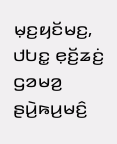ꤗ꤫ꤢ꤬ꤟꤢꤩꤗꤢ꤬, ꤓꤝꤢ꤭ ꤕ꤫ꤢꤩ꤬ꤘꤢꤦ꤬ ꤞꤤꤗꤤ꤬ ꤔꤣꤧ꤬ꤒꤣ꤬ꤗꤢꤨ꤬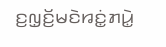ꤢ꤬ꤜ꤫ꤢꤩ꤬ꤗꤢꤧꤙꤢꤦ꤭ꤊꤣꤧ꤭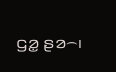ꤞꤤ꤭ ꤔꤤ꤮꤯